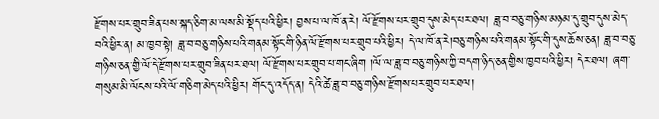རྫོགས་པར་གྲུབ་ཟིན་པས་སྐད་ཅིག་མ་ལས་མི་སྡོད་པའི་ཕྱིར། བྱས་པ་ལ་ཁོ་ན་རེ། ལོ་རྫོགས་པར་གྲུབ་དུས་མེད་པར་ཐལ། ཟླ་བ་བཅུ་གཉིས་མཉམ་དུ་གྲུབ་དུས་མེད་བའི་ཕྱིར་ན། མ་ཁྱབ་སྟེ། ཟླ་བ་བཅུ་གཉིས་པའི་གནམ་སྟོང་གི་ཉིན་ལོ་རྫོགས་པར་གྲུབ་པའི་ཕྱིར། དེ་ལ་ཁོ་ན་རེ།བཅུ་གཉིས་པའི་གནམ་སྟོང་གི་དུས་ཆོས་ཅན། ཟླ་བ་བཅུ་གཉིས་ཅན་གྱི་ལོ་དེ་རྫོགས་པར་གྲུབ་ཟིན་པར་ཐལ། ལོ་རྫོགས་པར་གྲུབ་པ་གང་ཞིག །ལོ་ལ་ཟླ་བ་བཅུ་གཉིས་ཀྱི་བདག་ཉིད་ཅན་གྱིས་ཁྱབ་པའི་ཕྱིར། དེར་ཐལ། ཞག་གསུམ་མི་ལོངས་པའི་ལོ་གཅིག་མེད་པའི་ཕྱིར། གོང་དུ་འདོད་ན། དེའི་ཚེ་ཟླ་བ་བཅུ་གཉིས་རྫོགས་པར་གྲུབ་པར་ཐལ།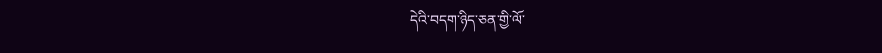དེའི་བདག་ཉིད་ཅན་གྱི་ལོ་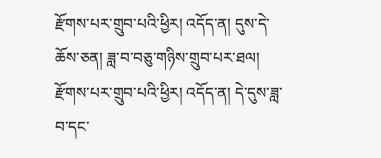རྫོགས་པར་གྲུབ་པའི་ཕྱིར། འདོད་ན། དུས་དེ་ཆོས་ཅན། ཟླ་བ་བཅུ་གཉིས་གྲུབ་པར་ཐལ། རྫོགས་པར་གྲུབ་པའི་ཕྱིར། འདོད་ན། དེ་དུས་ཟླ་བ་དང་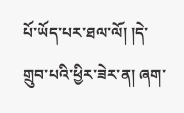པོ་ཡོད་པར་ཐལ་ལོ། །དེ་གྲུབ་པའི་ཕྱིར་ཟེར་ན། ཞག་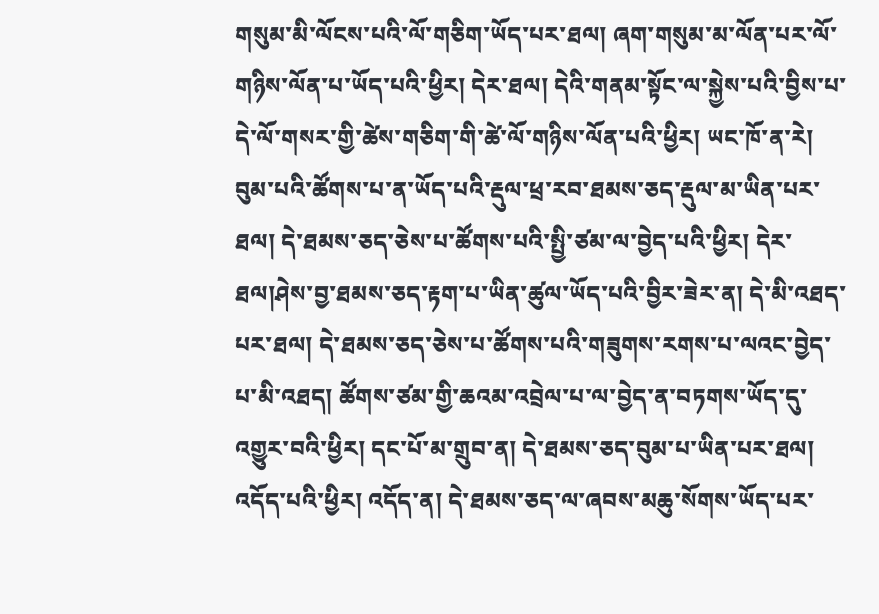གསུམ་མི་ལོངས་པའི་ལོ་གཅིག་ཡོད་པར་ཐལ། ཞག་གསུམ་མ་ལོན་པར་ལོ་གཉིས་ལོན་པ་ཡོད་པའི་ཕྱིར། དེར་ཐལ། དེའི་གནམ་སྟོང་ལ་སྐྱེས་པའི་བྱིས་པ་དེ་ལོ་གསར་གྱི་ཚེས་གཅིག་གི་ཚེ་ལོ་གཉིས་ལོན་པའི་ཕྱིར། ཡང་ཁོ་ན་རེ། བུམ་པའི་ཚོགས་པ་ན་ཡོད་པའི་རྡུལ་ཕྲ་རབ་ཐམས་ཅད་རྡུལ་མ་ཡིན་པར་ཐལ། དེ་ཐམས་ཅད་ཅེས་པ་ཚོགས་པའི་སྤྱི་ཙམ་ལ་བྱེད་པའི་ཕྱིར། དེར་ཐལ།ཤེས་བྱ་ཐམས་ཅད་རྟག་པ་ཡིན་ཚུལ་ཡོད་པའི་བྱིར་ཟེར་ན། དེ་མི་འཐད་པར་ཐལ། དེ་ཐམས་ཅད་ཅེས་པ་ཚོགས་པའི་གཟུགས་རགས་པ་ལའང་བྱེད་པ་མི་འཐད། ཚོགས་ཙམ་གྱི་ཆའམ་འབྲེལ་པ་ལ་བྱེད་ན་བཏགས་ཡོད་དུ་འགྱུར་བའི་ཕྱིར། དང་པོ་མ་གྲུབ་ན། དེ་ཐམས་ཅད་བུམ་པ་ཡིན་པར་ཐལ། འདོད་པའི་ཕྱིར། འདོད་ན། དེ་ཐམས་ཅད་ལ་ཞབས་མཆུ་སོགས་ཡོད་པར་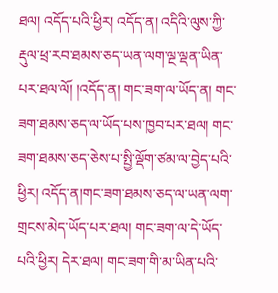ཐལ། འདོད་པའི་ཕྱིར། འདོད་ན། འདིའི་ལུས་ཀྱི་རྡུལ་ཕྲ་རབ་ཐམས་ཅད་ཡན་ལག་ལྔ་ལྡན་ཡིན་པར་ཐལ་ལོ། །འདོད་ན། གང་ཟག་ལ་ཡོད་ན། གང་ཟག་ཐམས་ཅད་ལ་ཡོད་པས་ཁྱབ་པར་ཐལ། གང་ཟག་ཐམས་ཅད་ཅེས་པ་སྤྱི་ལྡོག་ཙམ་ལ་བྱེད་པའི་ཕྱིར། འདོད་ན།གང་ཟག་ཐམས་ཅད་ལ་ཡན་ལག་གྲངས་མེད་ཡོད་པར་ཐལ། གང་ཟག་ལ་དེ་ཡོད་པའི་ཕྱིར། དེར་ཐལ། གང་ཟག་གི་མ་ཡིན་པའི་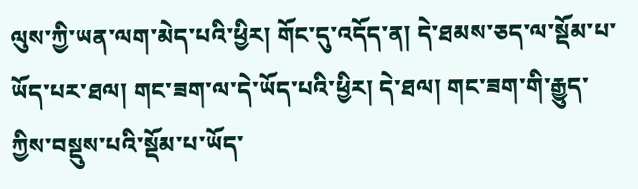ལུས་ཀྱི་ཡན་ལག་མེད་པའི་ཕྱིར། གོང་དུ་འདོད་ན། དེ་ཐམས་ཅད་ལ་སྡོམ་པ་ཡོད་པར་ཐལ། གང་ཟག་ལ་དེ་ཡོད་པའི་ཕྱིར། དེ་ཐལ། གང་ཟག་གི་རྒྱུད་ཀྱིས་བསྡུས་པའི་སྡོམ་པ་ཡོད་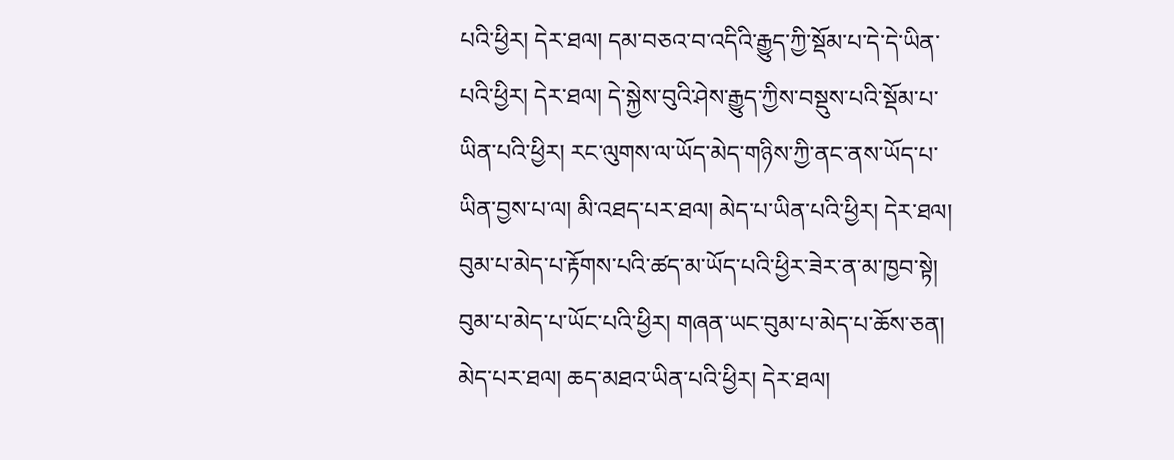པའི་ཕྱིར། དེར་ཐལ། དམ་བཅའ་བ་འདིའི་རྒྱུད་ཀྱི་སྡོམ་པ་དེ་དེ་ཡིན་པའི་ཕྱིར། དེར་ཐལ། དེ་སྐྱེས་བུའི་ཤེས་རྒྱུད་ཀྱིས་བསྡུས་པའི་སྡོམ་པ་ཡིན་པའི་ཕྱིར། རང་ལུགས་ལ་ཡོད་མེད་གཉིས་ཀྱི་ནང་ནས་ཡོད་པ་ཡིན་བྱས་པ་ལ། མི་འཐད་པར་ཐལ། མེད་པ་ཡིན་པའི་ཕྱིར། དེར་ཐལ། བུམ་པ་མེད་པ་རྟོགས་པའི་ཚད་མ་ཡོད་པའི་ཕྱིར་ཟེར་ན་མ་ཁྱབ་སྟེ། བུམ་པ་མེད་པ་ཡོང་པའི་ཕྱིར། གཞན་ཡང་བུམ་པ་མེད་པ་ཆོས་ཅན། མེད་པར་ཐལ། ཆད་མཐའ་ཡིན་པའི་ཕྱིར། དེར་ཐལ།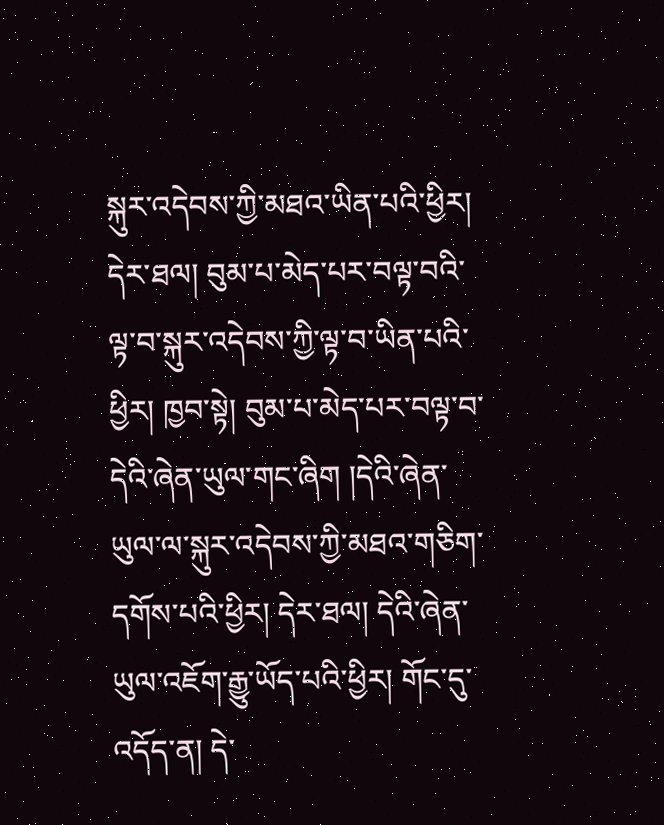སྐུར་འདེབས་ཀྱི་མཐའ་ཡིན་པའི་ཕྱིར། དེར་ཐལ། བུམ་པ་མེད་པར་བལྟ་བའི་ལྟ་བ་སྐུར་འདེབས་ཀྱི་ལྟ་བ་ཡིན་པའི་ཕྱིར། ཁྱབ་སྟེ། བུམ་པ་མེད་པར་བལྟ་བ་དེའི་ཞེན་ཡུལ་གང་ཞིག །དེའི་ཞེན་ཡུལ་ལ་སྐུར་འདེབས་ཀྱི་མཐའ་གཅིག་དགོས་པའི་ཕྱིར། དེར་ཐལ། དེའི་ཞེན་ཡུལ་འཇོག་རྒྱུ་ཡོད་པའི་ཕྱིར། གོང་དུ་འདོད་ན། དེ་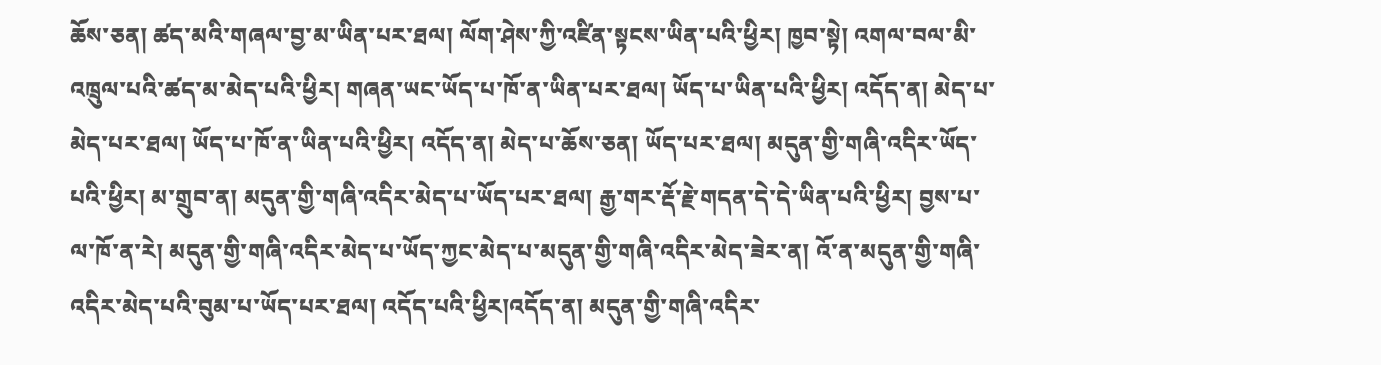ཆོས་ཅན། ཚད་མའི་གཞལ་བྱ་མ་ཡིན་པར་ཐལ། ལོག་ཤེས་ཀྱི་འཛིན་སྟངས་ཡིན་པའི་ཕྱིར། ཁྱབ་སྟེ། འགལ་བལ་མི་འཁྲུལ་པའི་ཚད་མ་མེད་པའི་ཕྱིར། གཞན་ཡང་ཡོད་པ་ཁོ་ན་ཡིན་པར་ཐལ། ཡོད་པ་ཡིན་པའི་ཕྱིར། འདོད་ན། མེད་པ་མེད་པར་ཐལ། ཡོད་པ་ཁོ་ན་ཡིན་པའི་ཕྱིར། འདོད་ན། མེད་པ་ཆོས་ཅན། ཡོད་པར་ཐལ། མདུན་གྱི་གཞི་འདིར་ཡོད་པའི་ཕྱིར། མ་གྲུབ་ན། མདུན་གྱི་གཞི་འདིར་མེད་པ་ཡོད་པར་ཐལ། རྒྱ་གར་རྡོ་རྗེ་གདན་དེ་དེ་ཡིན་པའི་ཕྱིར། བྱས་པ་ལ་ཁོ་ན་རེ། མདུན་གྱི་གཞི་འདིར་མེད་པ་ཡོད་ཀྱང་མེད་པ་མདུན་གྱི་གཞི་འདིར་མེད་ཟེར་ན། འོ་ན་མདུན་གྱི་གཞི་འདིར་མེད་པའི་བུམ་པ་ཡོད་པར་ཐལ། འདོད་པའི་ཕྱིར།འདོད་ན། མདུན་གྱི་གཞི་འདིར་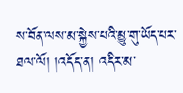ས་བོན་ལས་མ་སྐྱེས་པའི་མྱུ་གུ་ཡོད་པར་ཐལ་ལོ། །འདོད་ན། འདིར་མ་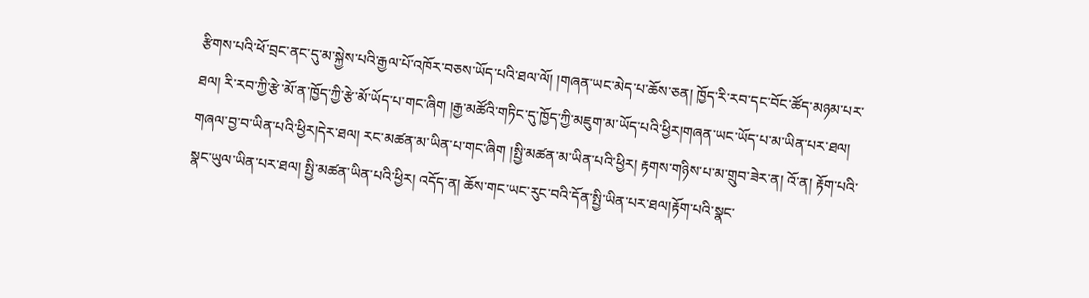རྩིགས་པའི་ཕོ་བྲང་ནང་དུ་མ་སྐྱེས་པའི་རྒྱལ་པོ་འཁོར་བཅས་ཡོད་པའི་ཐལ་ལོ། །གཞན་ཡང་མེད་པ་ཆོས་ཅན། ཁྱོད་རི་རབ་དང་བོང་ཚོད་མཉམ་པར་ཐལ། རི་རབ་ཀྱི་རྩེ་མོ་ན་ཁྱོད་ཀྱི་རྩེ་མོ་ཡོད་པ་གང་ཞིག །རྒྱ་མཚོའི་གཏིང་དུ་ཁྱོད་ཀྱི་མཇུག་མ་ཡོད་པའི་ཕྱིར།གཞན་ཡང་ཡོད་པ་མ་ཡིན་པར་ཐལ། གཞལ་བྱ་བ་ཡིན་པའི་ཕྱིར།དེར་ཐལ། རང་མཚན་མ་ཡིན་པ་གང་ཞིག །སྤྱི་མཚན་མ་ཡིན་པའི་ཕྱིར། རྟགས་གཉིས་པ་མ་གྲུབ་ཟེར་ན། འོ་ན། རྟོག་པའི་སྣང་ཡུལ་ཡིན་པར་ཐལ། སྤྱི་མཚན་ཡིན་པའི་ཕྱིར། འདོད་ན། ཆོས་གང་ཡང་རུང་བའི་དོན་སྤྱི་ཡིན་པར་ཐལ།རྟོག་པའི་སྣང་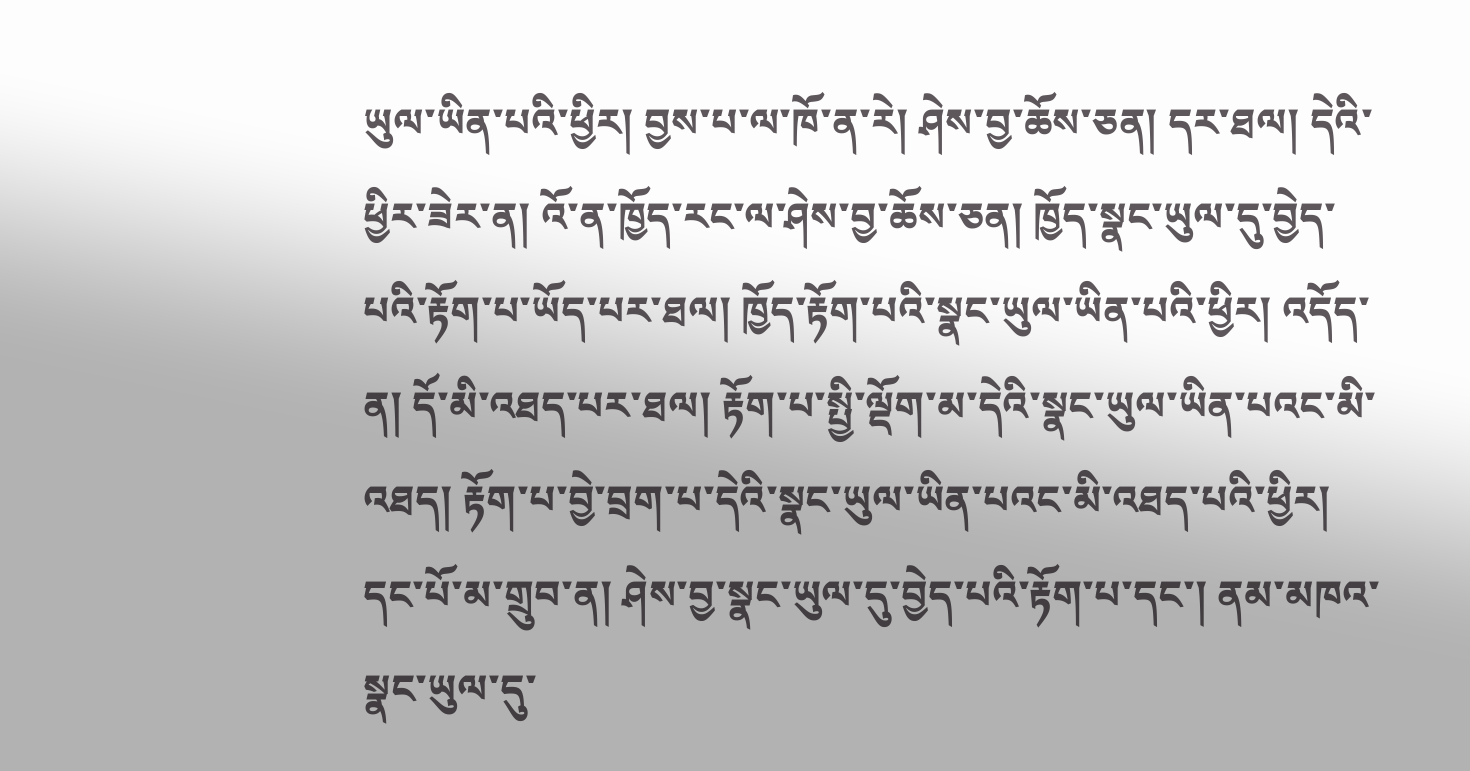ཡུལ་ཡིན་པའི་ཕྱིར། བྱས་པ་ལ་ཁོ་ན་རེ། ཤེས་བྱ་ཆོས་ཅན། དར་ཐལ། དེའི་ཕྱིར་ཟེར་ན། འོ་ན་ཁྱོད་རང་ལ་ཤེས་བྱ་ཆོས་ཅན། ཁྱོད་སྣང་ཡུལ་དུ་བྱེད་པའི་རྟོག་པ་ཡོད་པར་ཐལ། ཁྱོད་རྟོག་པའི་སྣང་ཡུལ་ཡིན་པའི་ཕྱིར། འདོད་ན། དོ་མི་འཐད་པར་ཐལ། རྟོག་པ་སྤྱི་ལྡོག་མ་དེའི་སྣང་ཡུལ་ཡིན་པའང་མི་འཐད། རྟོག་པ་བྱེ་བྲག་པ་དེའི་སྣང་ཡུལ་ཡིན་པའང་མི་འཐད་པའི་ཕྱིར། དང་པོ་མ་གྲུབ་ན། ཤེས་བྱ་སྣང་ཡུལ་དུ་བྱེད་པའི་རྟོག་པ་དང་། ནམ་མཁའ་སྣང་ཡུལ་དུ་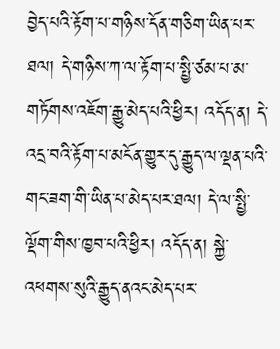བྱེད་པའི་རྟོག་པ་གཉིས་དོན་གཅིག་ཡིན་པར་ཐལ། དེ་གཉིས་ཀ་ལ་རྟོག་པ་སྤྱི་ཙམ་པ་མ་གཏོགས་འཇོག་རྒྱུ་མེད་པའི་ཕྱིར། འདོད་ན། དེ་འདྲ་བའི་རྟོག་པ་མངོན་གྱུར་དུ་རྒྱུད་ལ་ལྡན་པའི་གང་ཟག་གི་ཡིན་པ་མེད་པར་ཐལ། དེ་ལ་སྤྱི་ལྡོག་གིས་ཁྱབ་པའི་ཕྱིར། འདོད་ན། སྐྱེ་འཕགས་སུའི་རྒྱུད་ནའང་མེད་པར་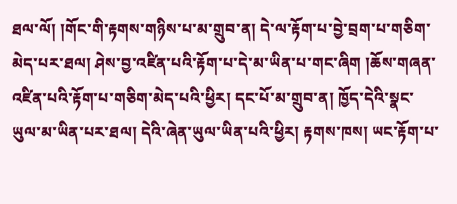ཐལ་ལོ། །གོང་གི་རྟགས་གཉིས་པ་མ་གྲུབ་ན། དེ་ལ་རྟོག་པ་བྱེ་བྲག་པ་གཅིག་མེད་པར་ཐལ། ཤེས་བྱ་འཛིན་པའི་རྟོག་པ་དེ་མ་ཡིན་པ་གང་ཞིག །ཆོས་གཞན་འཛིན་པའི་རྟོག་པ་གཅིག་མེད་པའི་ཕྱིར། དང་པོ་མ་གྲུབ་ན། ཁྱོད་དེའི་སྣང་ཡུལ་མ་ཡིན་པར་ཐལ། དེའི་ཞེན་ཡུལ་ཡིན་པའི་ཕྱིར། རྟགས་ཁས། ཡང་རྟོག་པ་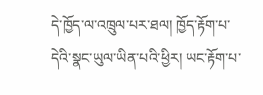དེ་ཁྱོད་ལ་འཁྲུལ་པར་ཐལ། ཁྱོད་རྟོག་པ་དེའི་སྣང་ཡུལ་ཡིན་པའི་ཕྱིར། ཡང་རྟོག་པ་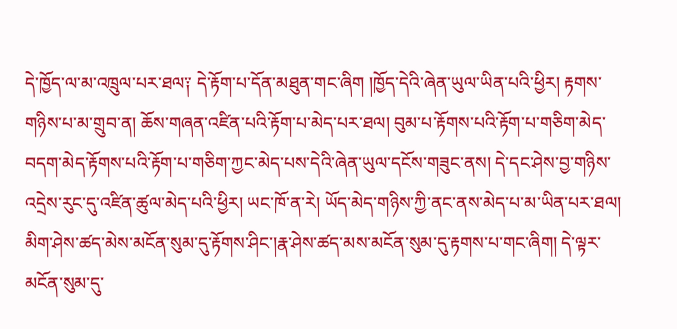དེ་ཁྱོད་ལ་མ་འཁྲུལ་པར་ཐལ༑ དེ་རྟོག་པ་དོན་མཐུན་གང་ཞིག །ཁྱོད་དེའི་ཞེན་ཡུལ་ཡིན་པའི་ཕྱིར། རྟགས་གཉིས་པ་མ་གྲུབ་ན། ཆོས་གཞན་འཛིན་པའི་རྟོག་པ་མེད་པར་ཐལ། བུམ་པ་རྟོགས་པའི་རྟོག་པ་གཅིག་མེད་བདག་མེད་རྟོགས་པའི་རྟོག་པ་གཅིག་ཀྱང་མེད་པས་དེའི་ཞེན་ཡུལ་དངོས་གཟུང་ནས། དེ་དང་ཤེས་བྱ་གཉིས་འདྲེས་རུང་དུ་འཛིན་ཚུལ་མེད་པའི་ཕྱིར། ཡང་ཁོ་ན་རེ། ཡོད་མེད་གཉིས་ཀྱི་ནང་ནས་མེད་པ་མ་ཡིན་པར་ཐལ། མིག་ཤེས་ཚད་མེས་མངོན་སུམ་དུ་རྟོགས་ཤིང་།རྣ་ཤེས་ཚད་མས་མངོན་སུམ་དུ་རྟགས་པ་གང་ཞིག། དེ་ལྟར་མངོན་སུམ་དུ་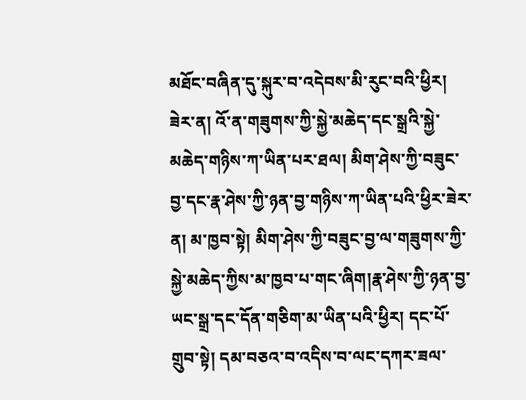མཐོང་བཞིན་དུ་སྐུར་བ་འདེབས་མི་རུང་བའི་ཕྱིར། ཟེར་ན། འོ་ན་གཟུགས་ཀྱི་སྐྱེ་མཆེད་དང་སྒྲའི་སྐྱེ་མཆེད་གཉིས་ཀ་ཡིན་པར་ཐལ། མིག་ཤེས་ཀྱི་བཟུང་བྱ་དང་རྣ་ཤེས་ཀྱི་ཉན་བྱ་གཉིས་ཀ་ཡིན་པའི་ཕྱིར་ཟེར་ན། མ་ཁྱབ་སྟེ། མིག་ཤེས་ཀྱི་བཟུང་བྱ་ལ་གཟུགས་ཀྱི་སྐྱེ་མཆེད་ཀྱིས་མ་ཁྱབ་པ་གང་ཞིག།རྣ་ཤེས་ཀྱི་ཉན་བྱ་ཡང་སྒྲ་དང་དོན་གཅིག་མ་ཡིན་པའི་ཕྱིར། དང་པོ་གྲུབ་སྟེ། དམ་བཅའ་བ་འདིས་བ་ལང་དཀར་ཟལ་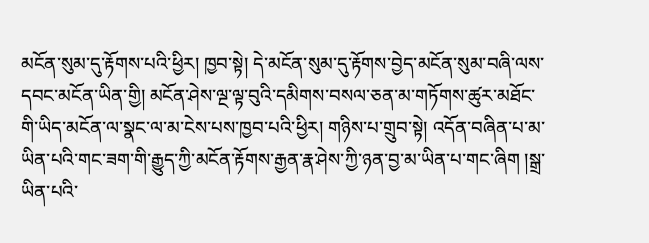མངོན་སུམ་དུ་རྟོགས་པའི་ཕྱིར། ཁྱབ་སྟེ། དེ་མངོན་སུམ་དུ་རྟོགས་བྱེད་མངོན་སུམ་བཞི་ལས་དབང་མངོན་ཡིན་གྱི། མངོན་ཤེས་ལྔ་ལྟ་བུའི་དམིགས་བསལ་ཅན་མ་གཏོགས་ཚུར་མཐོང་གི་ཡིད་མངོན་ལ་སྣང་ལ་མ་ངེས་པས་ཁྱབ་པའི་ཕྱིར། གཉིས་པ་གྲུབ་སྟེ། འདོན་བཞིན་པ་མ་ཡིན་པའི་གང་ཟག་གི་རྒྱུད་ཀྱི་མངོན་རྟོགས་རྒྱན་རྣ་ཤེས་ཀྱི་ཉན་བྱ་མ་ཡིན་པ་གང་ཞིག །སྒྲ་ཡིན་པའི་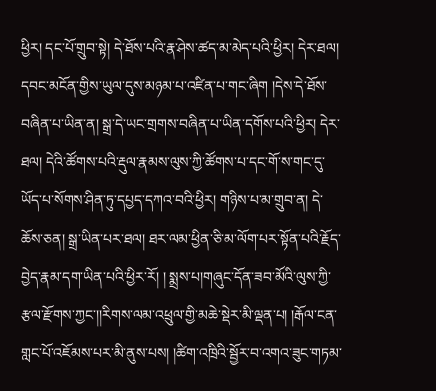ཕྱིར། དང་པོ་གྲུབ་སྟེ། དེ་ཐོས་པའི་རྣ་ཤེས་ཚད་མ་མེད་པའི་ཕྱིར། དེར་ཐལ། དབང་མངོན་གྱིས་ཡུལ་དུས་མཉམ་པ་འཛིན་པ་གང་ཞིག །དེས་དེ་ཐོས་བཞིན་པ་ཡིན་ན། སྒྲ་དེ་ཡང་གྲགས་བཞིན་པ་ཡིན་དགོས་པའི་ཕྱིར། དེར་ཐལ། དེའི་ཚོགས་པའི་རྡུལ་རྣམས་ལུས་ཀྱི་ཚོགས་པ་དང་གོ་ས་གང་དུ་ཡོད་པ་སོགས་ཤིན་ཏུ་དཔྱད་དཀའ་བའི་ཕྱིར། གཉིས་པ་མ་གྲུབ་ན། དེ་ཆོས་ཅན། སྒྲ་ཡིན་པར་ཐལ། ཐར་ལམ་ཕྱིན་ཅི་མ་ལོག་པར་སྟོན་པའི་རྗོད་བྱེད་རྣམ་དག་ཡིན་པའི་ཕྱིར་རོ། ། སྨྲས་པ།གཞུང་དོན་ཟབ་མོའི་ལུས་ཀྱི་རྩལ་རྫོགས་ཀྱང་།།རིགས་ལམ་འཕྲུལ་གྱི་མཆེ་སྡེར་མི་ལྡན་པ། །རྒོལ་ངན་གླང་པོ་འཇོམས་པར་མི་ནུས་པས། །ཚིག་འཁྲིའི་སྦྱོར་བ་འགའ་ཟུང་གཏམ་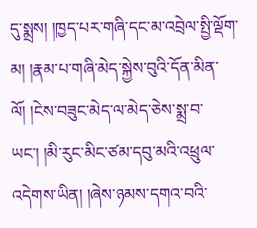དུ་སྨྲས། །ཁྱད་པར་གཞི་དང་མ་འབྲེལ་སྤྱི་ལྡོག་མ། །རྣམ་པ་གཞི་མེད་སྐྱེས་བུའི་དོན་མིན་ལོ། །ངེས་བཟུང་མེད་ལ་མེད་ཅེས་སྨྲ་བ་ཡང་། །མི་རུང་མིང་ཙམ་དབུ་མའི་འཕྲུལ་འདེགས་ཡིན། །ཞེས་ཉམས་དགའ་བའི་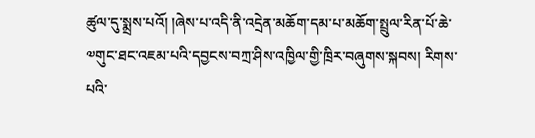ཚུལ་དུ་སྨྲས་པའོ། །ཞེས་པ་འདི་ནི་འདྲེན་མཆོག་དམ་པ་མཆོག་སྤྲུལ་རིན་པོ་ཆེ་༧གུང་ཐང་འཇམ་པའི་དབྱངས་བཀྲ་ཤིས་འཁྱིལ་གྱི་ཁྲིར་བཞུགས་སྐབས། རིགས་པའི་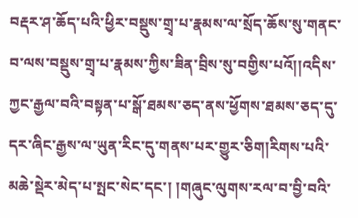བརྡར་ཤ་ཆོད་པའི་ཕྱིར་བསྡུས་གྲྭ་པ་རྣམས་ལ་སྲོད་ཆོས་སུ་གནང་བ་ལས་བསྡུས་གྲྭ་པ་རྣམས་ཀྱིས་ཟིན་བྲིས་སུ་བགྱིས་པའོ།།འདིས་ཀྱང་རྒྱལ་བའི་བསྟན་པ་སྒོ་ཐམས་ཅད་ནས་ཕྱོགས་ཐམས་ཅད་དུ་དར་ཞིང་རྒྱས་ལ་ཡུན་རིང་དུ་གནས་པར་གྱུར་ཅིག།རིགས་པའི་མཆེ་སྡེར་མེད་པ་སྤང་སེང་དང་། །གཞུང་ལུགས་རལ་བ་བྱི་བའི་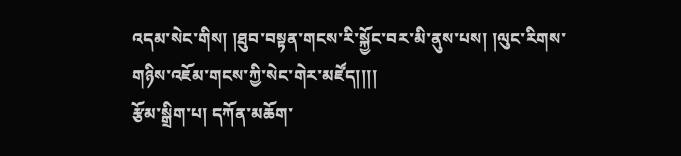འདམ་སེང་གིས། །ཐུབ་བསྟན་གངས་རི་སྐྱོང་བར་མི་ནུས་པས། །ལུང་རིགས་གཉིས་འཇོམ་གངས་ཀྱི་སེང་གེར་མཛོད།།།།
རྩོམ་སྒྲིག་པ། དཀོན་མཆོག་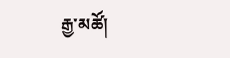རྒྱ་མཚོ།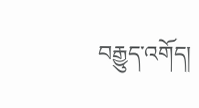བརྒྱུད་འགོད།